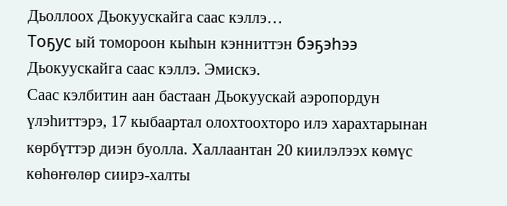Дьоллоох Дьокуускайга саас кэллэ…
Тоҕус ый томороон кыһын кэнниттэн бэҕэһээ Дьокуускайга саас кэллэ. Эмискэ.
Саас кэлбитин аан бастаан Дьокуускай аэропордун үлэһиттэрэ, 17 кыбаартал олохтоохторо илэ харахтарынан көрбүттэр диэн буолла. Халлаантан 20 киилэлээх көмүс көһөҥөлөр сиирэ-халты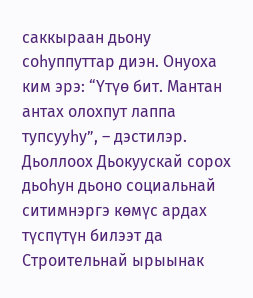саккыраан дьону соһуппуттар диэн. Онуоха ким эрэ: “Үтүө бит. Мантан антах олохпут лаппа тупсууһу”, – дэстилэр.
Дьоллоох Дьокуускай сорох дьоһун дьоно социальнай ситимнэргэ көмүс ардах түспүтүн билээт да Строительнай ырыынак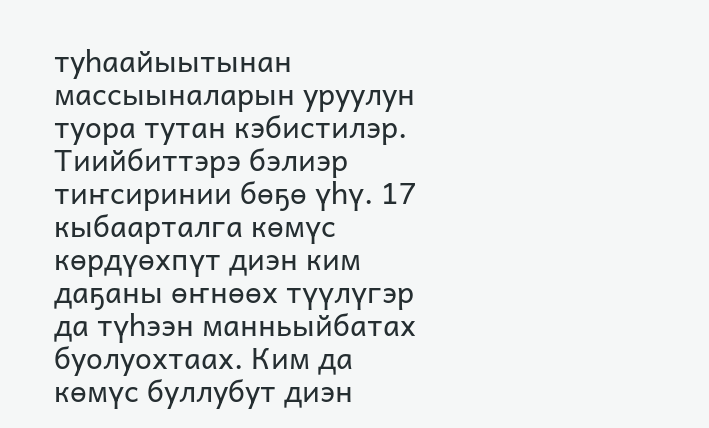туһаайыытынан массыыналарын уруулун туора тутан кэбистилэр. Тиийбиттэрэ бэлиэр тиҥсиринии бөҕө үһү. 17 кыбаарталга көмүс көрдүөхпүт диэн ким даҕаны өҥнөөх түүлүгэр да түһээн манньыйбатах буолуохтаах. Ким да көмүс буллубут диэн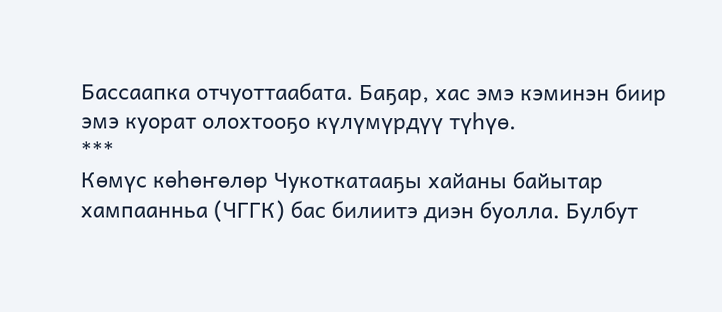Бассаапка отчуоттаабата. Баҕар, хас эмэ кэминэн биир эмэ куорат олохтооҕо күлүмүрдүү түһүө.
***
Көмүс көһөҥөлөр Чукоткатааҕы хайаны байытар хампаанньа (ЧГГК) бас билиитэ диэн буолла. Булбут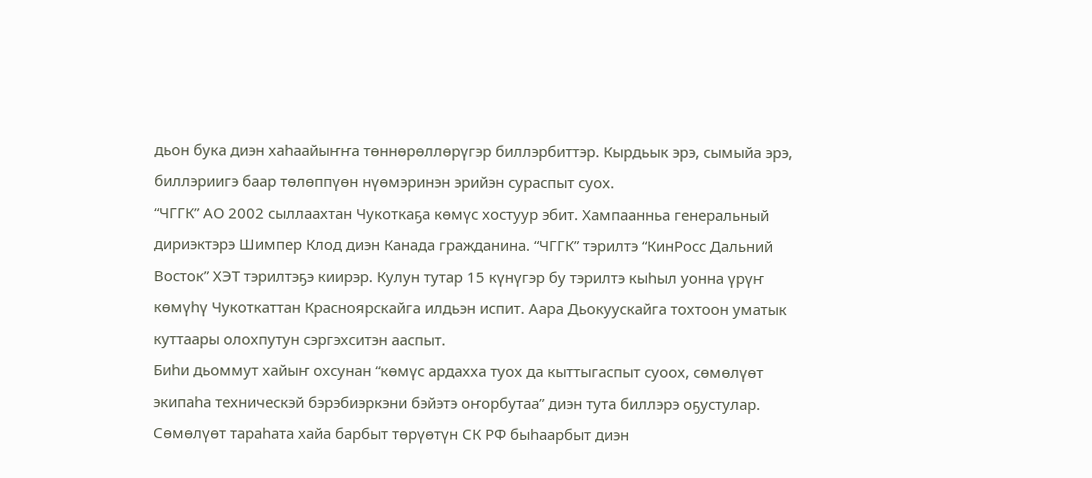дьон бука диэн хаһаайыҥҥа төннөрөллөрүгэр биллэрбиттэр. Кырдьык эрэ, сымыйа эрэ, биллэриигэ баар төлөппүөн нүөмэринэн эрийэн сураспыт суох.
“ЧГГК” АО 2002 сыллаахтан Чукоткаҕа көмүс хостуур эбит. Хампаанньа генеральный дириэктэрэ Шимпер Клод диэн Канада гражданина. “ЧГГК” тэрилтэ “КинРосс Дальний Восток” ХЭТ тэрилтэҕэ киирэр. Кулун тутар 15 күнүгэр бу тэрилтэ кыһыл уонна үрүҥ көмүһү Чукоткаттан Красноярскайга илдьэн испит. Аара Дьокуускайга тохтоон уматык куттаары олохпутун сэргэхситэн ааспыт.
Биһи дьоммут хайыҥ охсунан “көмүс ардахха туох да кыттыгаспыт суоох, сөмөлүөт экипаһа техническэй бэрэбиэркэни бэйэтэ оҥорбутаа” диэн тута биллэрэ оҕустулар.
Сөмөлүөт тараһата хайа барбыт төрүөтүн СК РФ быһаарбыт диэн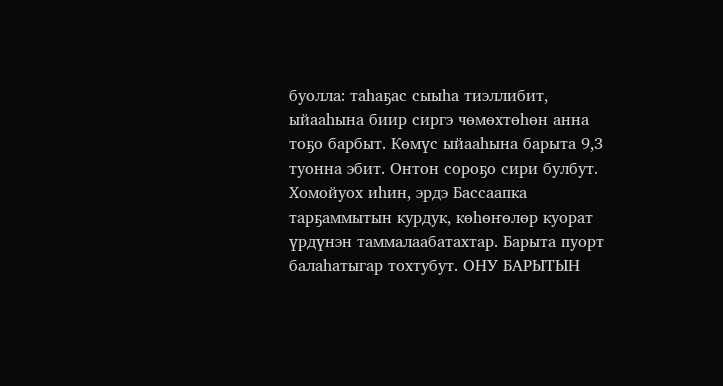буолла: таһаҕас сыыһа тиэллибит, ыйааһына биир сиргэ чөмөхтөһөн анна тоҕо барбыт. Көмүс ыйааһына барыта 9,3 туонна эбит. Онтон сороҕо сири булбут.
Хомойуох иһин, эрдэ Бассаапка тарҕаммытын курдук, көһөҥөлөр куорат үрдүнэн таммалаабатахтар. Барыта пуорт балаһатыгар тохтубут. ОНУ БАРЫТЫН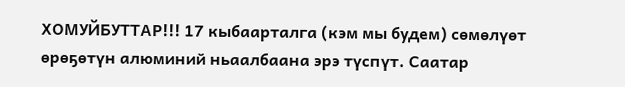ХОМУЙБУТТАР!!! 17 кыбаарталга (кэм мы будем) сөмөлүөт өрөҕөтүн алюминий ньаалбаана эрэ түспүт. Саатар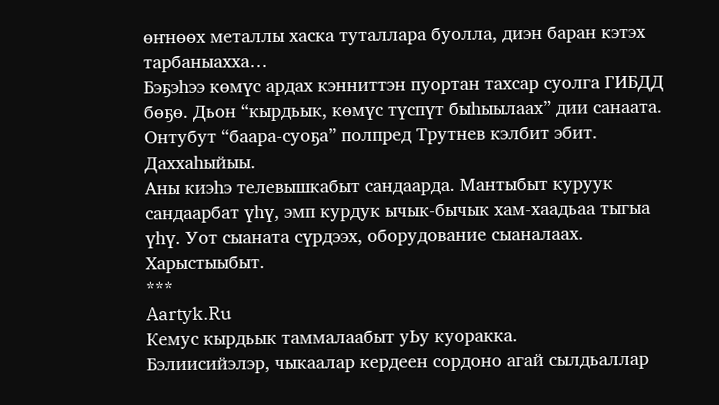өҥнөөх металлы хаска туталлара буолла, диэн баран кэтэх тарбаныахха…
Бэҕэһээ көмүс ардах кэнниттэн пуортан тахсар суолга ГИБДД бөҕө. Дьон “кырдьык, көмүс түспүт быһыылаах” дии санаата. Онтубут “баара-суоҕа” полпред Трутнев кэлбит эбит. Даххаһыйыы.
Аны киэһэ телевышкабыт сандаарда. Мантыбыт куруук сандаарбат үһү, эмп курдук ычык-бычык хам-хаадьаа тыгыа үһү. Уот сыаната сүрдээх, оборудование сыаналаах. Харыстыыбыт.
***
Aartyk.Ru
Кемус кырдьык таммалаабыт уЬу куоракка.
Бэлиисийэлэр, чыкаалар кердеен сордоно агай сылдьаллар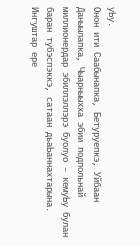уЬу.
Онон ити Саабынапка, Бетуруепкэ, Уйбаан Даныылапка, Чыарныыхха эбии подпольнай миллионердар эбиллэллэрэ буолуо – кемуЬу булан баран тубэспэккэ, сатаан дьаЬаннахтарына.
Ингуштар ере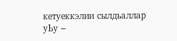кетуеккэлии сылдьаллар уЬу –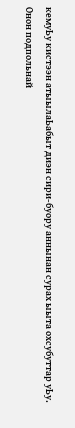кемуЬу кистээн атыылаЬабыт диэн сири-буору аннынан сурах ыыта охсубуттар уЬу.
Онон подпольнай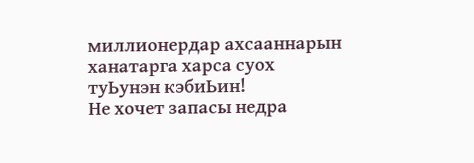миллионердар ахсааннарын ханатарга харса суох туЬунэн кэбиЬин!
Не хочет запасы недра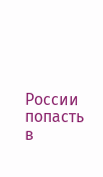России попасть в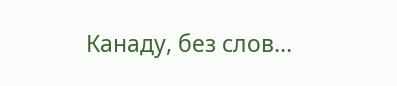Канаду, без слов…